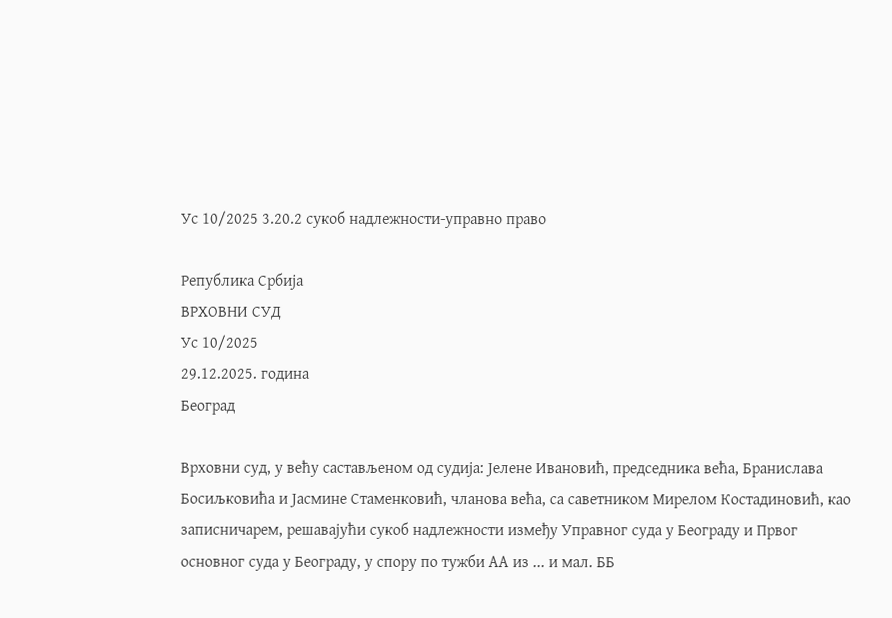Ус 10/2025 3.20.2 сукоб надлежности-управно право

Република Србија
ВРХОВНИ СУД
Ус 10/2025
29.12.2025. година
Београд

Врховни суд, у већу састављеном од судија: Јелене Ивановић, председника већа, Бранислава Босиљковића и Јасмине Стаменковић, чланова већа, са саветником Мирелом Костадиновић, као записничарем, решавајући сукоб надлежности између Управног суда у Београду и Првог основног суда у Београду, у спору по тужби АА из ... и мал. ББ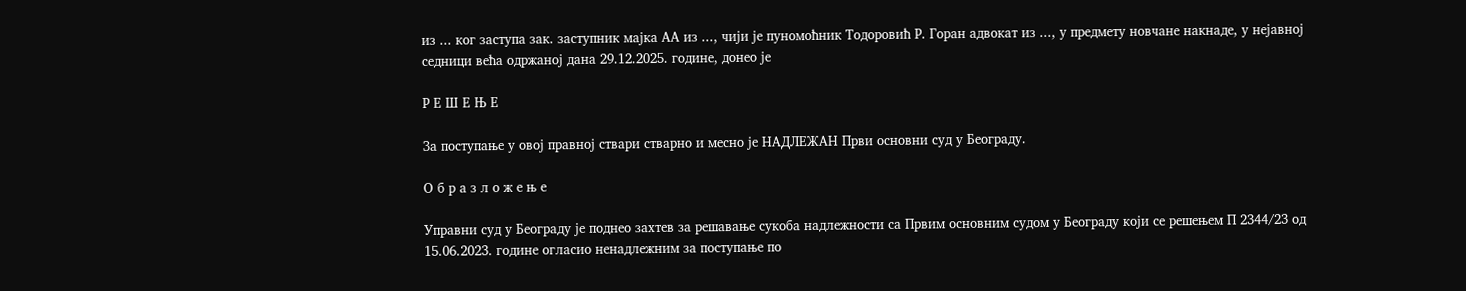из ... ког заступа зак. заступник мајка АА из ..., чији је пуномоћник Тодоровић Р. Горан адвокат из ..., у предмету новчане накнаде, у нејавној седници већа одржаној дана 29.12.2025. године, донео је

Р Е Ш Е Њ Е

За поступање у овој правној ствари стварно и месно је НАДЛЕЖАН Први основни суд у Београду.

О б р а з л о ж е њ е

Управни суд у Београду је поднео захтев за решавање сукоба надлежности са Првим основним судом у Београду који се решењем П 2344/23 од 15.06.2023. године огласио ненадлежним за поступање по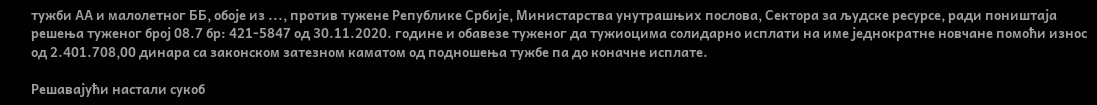тужби АА и малолетног ББ, обоје из ..., против тужене Републике Србије, Министарства унутрашњих послова, Сектора за људске ресурсе, ради поништаја решења туженог број 08.7 бр: 421-5847 од 30.11.2020. године и обавезе туженог да тужиоцима солидарно исплати на име једнократне новчане помоћи износ од 2.401.708,00 динара са законском затезном каматом од подношења тужбе па до коначне исплате.

Решавајући настали сукоб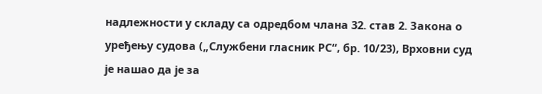надлежности у складу са одредбом члана 32. став 2. Закона о уређењу судова („Службени гласник РС“, бр. 10/23), Врховни суд је нашао да је за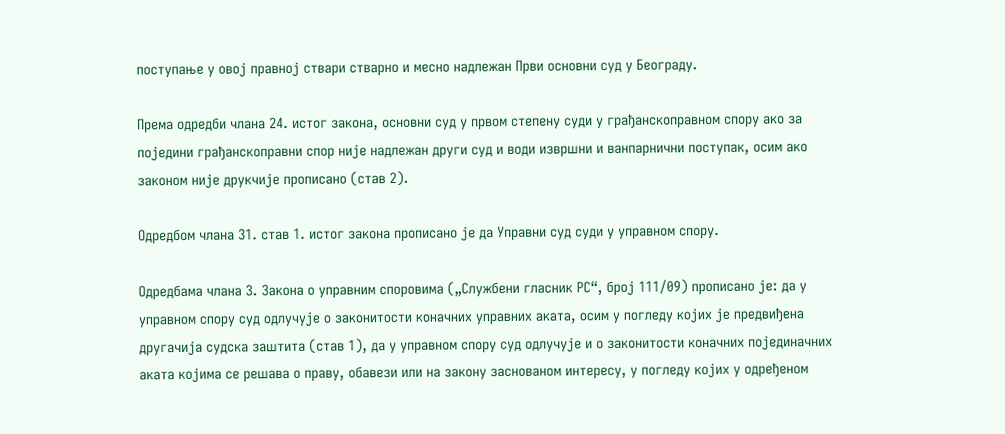поступање у овој правној ствари стварно и месно надлежан Први основни суд у Београду.

Према одредби члана 24. истог закона, основни суд у првом степену суди у грађанскоправном спору ако за поједини грађанскоправни спор није надлежан други суд и води извршни и ванпарнични поступак, осим ако законом није друкчије прописано (став 2).

Одредбом члана 31. став 1. истог закона прописано је да Управни суд суди у управном спору.

Одредбама члана 3. Закона о управним споровима („Службени гласник РС“, број 111/09) прописано је: да у управном спору суд одлучује о законитости коначних управних аката, осим у погледу којих је предвиђена другачија судска заштита (став 1), да у управном спору суд одлучује и о законитости коначних појединачних аката којима се решава о праву, обавези или на закону заснованом интересу, у погледу којих у одређеном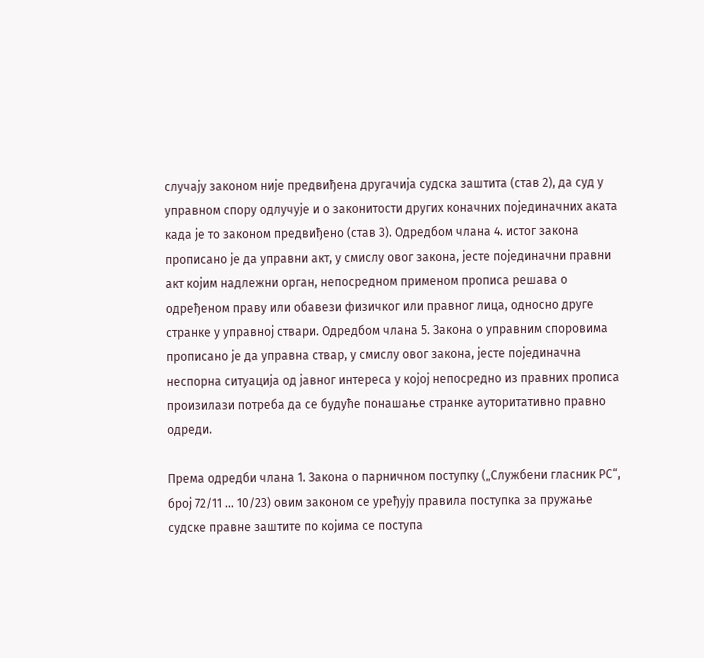случају законом није предвиђена другачија судска заштита (став 2), да суд у управном спору одлучује и о законитости других коначних појединачних аката када је то законом предвиђено (став 3). Одредбом члана 4. истог закона прописано је да управни акт, у смислу овог закона, јесте појединачни правни акт којим надлежни орган, непосредном применом прописа решава о одређеном праву или обавези физичког или правног лица, односно друге странке у управној ствари. Одредбом члана 5. Закона о управним споровима прописано је да управна ствар, у смислу овог закона, јесте појединачна неспорна ситуација од јавног интереса у којој непосредно из правних прописа произилази потреба да се будуће понашање странке ауторитативно правно одреди.

Према одредби члана 1. Закона о парничном поступку („Службени гласник РС“, број 72/11 ... 10/23) овим законом се уређују правила поступка за пружање судске правне заштите по којима се поступа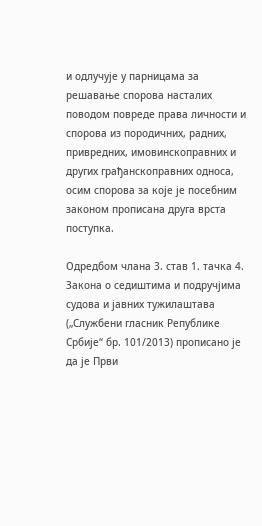и одлучује у парницама за решавање спорова насталих поводом повреде права личности и спорова из породичних, радних, привредних, имовинскоправних и других грађанскоправних односа, осим спорова за које је посебним законом прописана друга врста поступка.

Одредбом члана 3. став 1. тачка 4. Закона о седиштима и подручјима судова и јавних тужилаштава („Службени гласник Републике Србије“ бр. 101/2013) прописано је да је Први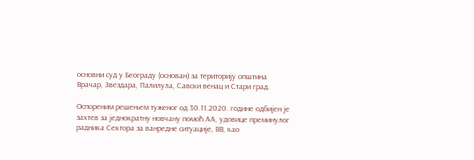основни суд у Београду (основан) за територију општина Врачар, Звездара, Палилула, Савски венац и Стари град.

Оспореним решењем туженог од 30.11.2020. године одбијен је захтев за једнократну новчану помоћ АА, удовице преминулог радника Сектора за ванредне ситуације, ВВ, као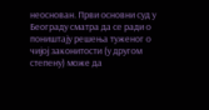неоснован. Први основни суд у Београду сматра да се ради о поништају решења туженог о чијој законитости (у другом степену) може да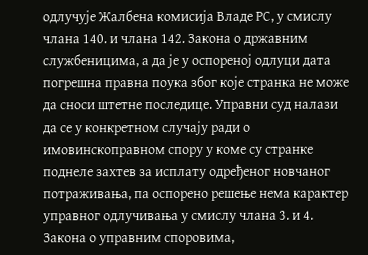одлучује Жалбена комисија Владе РС, у смислу члана 140. и члана 142. Закона о државним службеницима, а да је у оспореној одлуци дата погрешна правна поука због које странка не може да сноси штетне последице. Управни суд налази да се у конкретном случају ради о имовинскоправном спору у коме су странке поднеле захтев за исплату одређеног новчаног потраживања, па оспорено решење нема карактер управног одлучивања у смислу члана 3. и 4. Закона о управним споровима,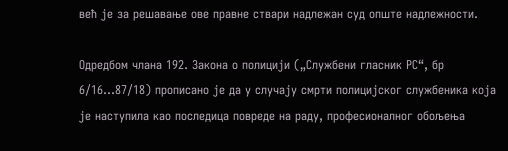већ је за решавање ове правне ствари надлежан суд опште надлежности.

Одредбом члана 192. Закона о полицији („Службени гласник РС“, бр 6/16...87/18) прописано је да у случају смрти полицијског службеника која је наступила као последица повреде на раду, професионалног обољења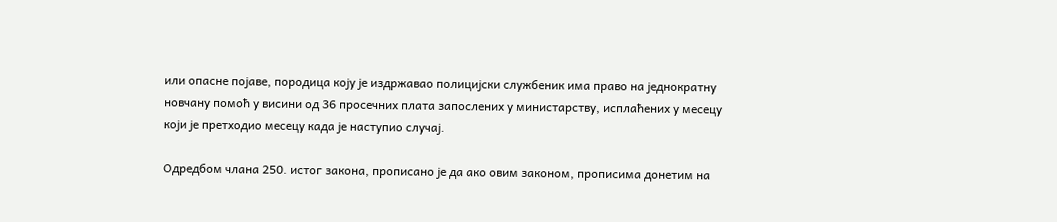или опасне појаве, породица коју је издржавао полицијски службеник има право на једнократну новчану помоћ у висини од 36 просечних плата запослених у министарству, исплаћених у месецу који је претходио месецу када је наступио случај.

Одредбом члана 250. истог закона, прописано је да ако овим законом, прописима донетим на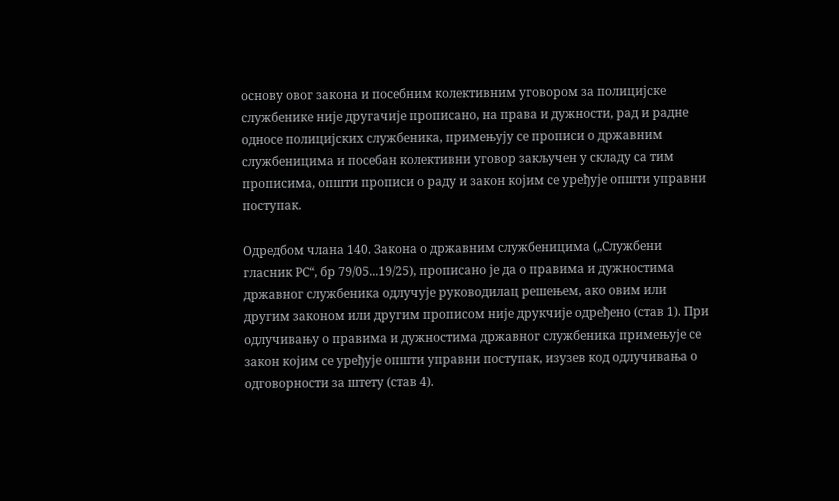основу овог закона и посебним колективним уговором за полицијске службенике није другачије прописано, на права и дужности, рад и радне односе полицијских службеника, примењују се прописи о државним службеницима и посебан колективни уговор закључен у складу са тим прописима, општи прописи о раду и закон којим се уређује општи управни поступак.

Одредбом члана 140. Закона о државним службеницима („Службени гласник РС“, бр 79/05...19/25), прописано је да о правима и дужностима државног службеника одлучује руководилац решењем, ако овим или другим законом или другим прописом није друкчије одређено (став 1). При одлучивању о правима и дужностима државног службеника примењује се закон којим се уређује општи управни поступак, изузев код одлучивања о одговорности за штету (став 4).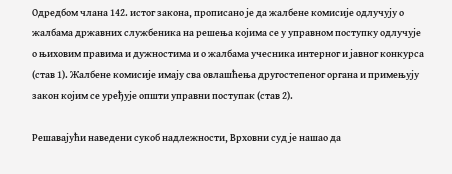Одредбом члана 142. истог закона, прописано је да жалбене комисије одлучују о жалбама државних службеника на решења којима се у управном поступку одлучује о њиховим правима и дужностима и о жалбама учесника интерног и јавног конкурса (став 1). Жалбене комисије имају сва овлашћења другостепеног органа и примењују закон којим се уређује општи управни поступак (став 2).

Решавајући наведени сукоб надлежности, Врховни суд је нашао да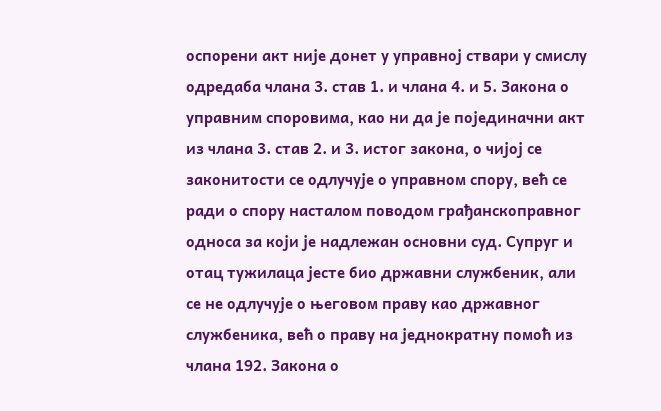оспорени акт није донет у управној ствари у смислу одредаба члана 3. став 1. и члана 4. и 5. Закона о управним споровима, као ни да је појединачни акт из члана 3. став 2. и 3. истог закона, о чијој се законитости се одлучује о управном спору, већ се ради о спору насталом поводом грађанскоправног односа за који је надлежан основни суд. Супруг и отац тужилаца јесте био државни службеник, али се не одлучује о његовом праву као државног службеника, већ о праву на једнократну помоћ из члана 192. Закона о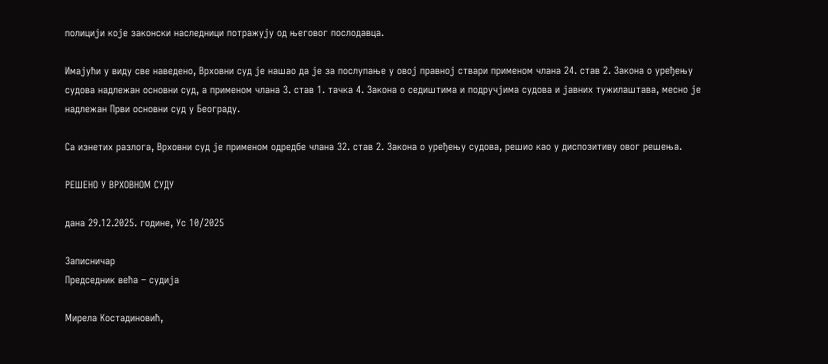полицији које законски наследници потражују од његовог послодавца.

Имајући у виду све наведено, Врховни суд је нашао да је за послупање у овој правној ствари применом члана 24. став 2. Закона о уређењу судова надлежан основни суд, а применом члана 3. став 1. тачка 4. Закона о седиштима и подручјима судова и јавних тужилаштава, месно је надлежан Први основни суд у Београду.

Са изнетих разлога, Врховни суд је применом одредбе члана 32. став 2. Закона о уређењу судова, решио као у диспозитиву овог решења.

РЕШЕНО У ВРХОВНОМ СУДУ

дана 29.12.2025. године, Ус 10/2025

Записничар                                                                                                                                                                                                                                                                                                                                                                                                             Председник већа – судија

Мирела Костадиновић,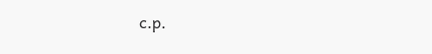с.р.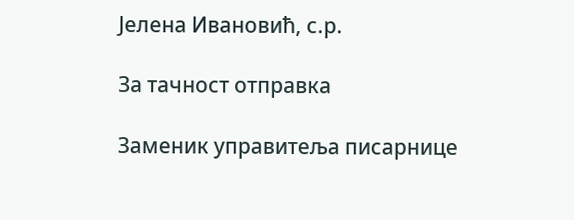Јелена Ивановић, с.р.

За тачност отправка

Заменик управитеља писарнице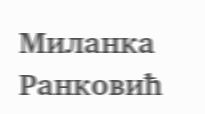Миланка Ранковић